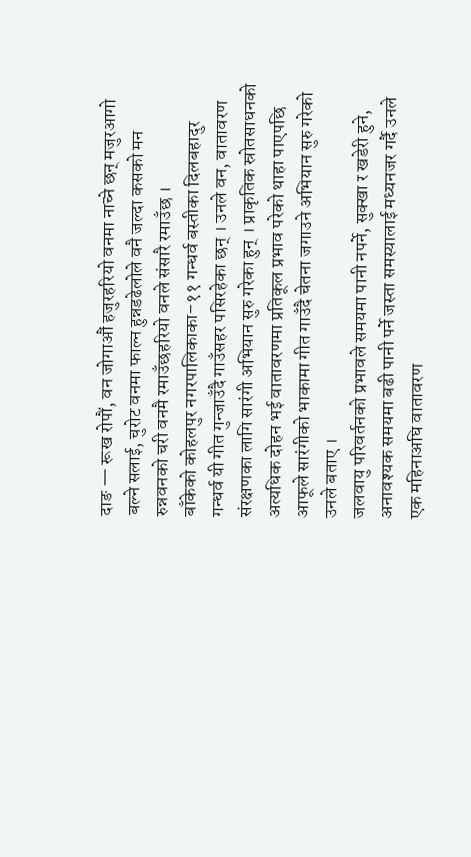दाङ — रूख रोपौं, वन जोगाऔं हजुरहरियो वनमा नाच्ने छन् मजुरआगो बल्ने सलाई, चुरोट वनमा फाल्न हुन्नडढेलोले वनै जल्दा कसको मन रुन्नवनको चरी वनमै रमाउँछहरियो वनले संसारै रमाउँछ ।
बाँकेको कोहलपुर नगरपालिकाका–११ गन्धर्व बस्तीका दिलबहादुर गन्धर्व यी गीत गुन्जाउँदै गाउँसहर पसिरहेका छन् । उनले वन, वातावरण संरक्षणका लागि सारंगी अभियान सुरु गरेका हुन् । प्राकृतिक स्रोतसाधनको अत्यधिक दोहन भई वातावरणमा प्रतिकूल प्रभाव परेको थाहा पाएपछि आफूले सारंगीको भाकामा गीत गाउँदै चेतना जगाउने अभियान सुरु गरेको उनले बताए ।
जलवायु परिवर्तनको प्रभावले समयमा पानी नपर्ने, सुक्खा र खडेरी हुने, अनावश्यक समयमा बढी पानी पर्ने जस्ता समस्यालाई मध्यनजर गर्दै उनले एक महिनाअघि वातावरण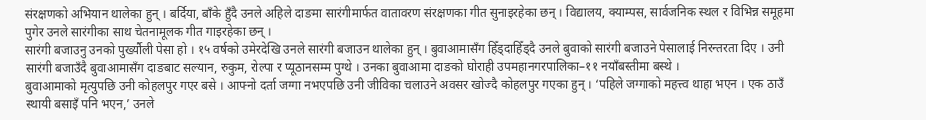संरक्षणको अभियान थालेका हुन् । बर्दिया, बाँके हुँदै उनले अहिले दाङमा सारंगीमार्फत वातावरण संरक्षणका गीत सुनाइरहेका छन् । विद्यालय, क्याम्पस, सार्वजनिक स्थल र विभिन्न समूहमा पुगेर उनले सारंगीका साथ चेतनामूलक गीत गाइरहेका छन् ।
सारंगी बजाउनु उनको पुर्ख्यौली पेसा हो । १५ वर्षको उमेरदेखि उनले सारंगी बजाउन थालेका हुन् । बुवाआमासँग हिँड्दाहिँड्दै उनले बुवाको सारंगी बजाउने पेसालाई निरन्तरता दिए । उनी सारंगी बजाउँदै बुवाआमासँग दाङबाट सल्यान, रुकुम, रोल्पा र प्यूठानसम्म पुग्थे । उनका बुवाआमा दाङको घोराही उपमहानगरपालिका–११ नयाँबस्तीमा बस्थे ।
बुवाआमाको मृत्युपछि उनी कोहलपुर गएर बसे । आफ्नो दर्ता जग्गा नभएपछि उनी जीविका चलाउने अवसर खोज्दै कोहलपुर गएका हुन् । ‘पहिले जग्गाको महत्त्व थाहा भएन । एक ठाउँ स्थायी बसाइँ पनि भएन,’ उनले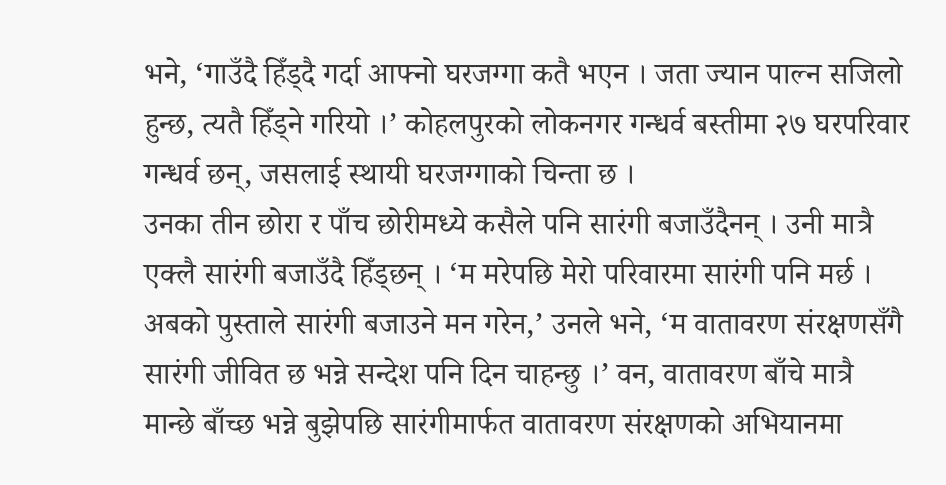भने, ‘गाउँदै हिँड्दै गर्दा आफ्नो घरजग्गा कतै भएन । जता ज्यान पाल्न सजिलो हुन्छ, त्यतै हिँड्ने गरियो ।’ कोहलपुरको लोकनगर गन्धर्व बस्तीमा २७ घरपरिवार गन्धर्व छन्, जसलाई स्थायी घरजग्गाको चिन्ता छ ।
उनका तीन छोरा र पाँच छोरीमध्ये कसैले पनि सारंगी बजाउँदैनन् । उनी मात्रै एक्लै सारंगी बजाउँदै हिँड्छन् । ‘म मरेपछि मेरो परिवारमा सारंगी पनि मर्छ । अबको पुस्ताले सारंगी बजाउने मन गरेन,’ उनले भने, ‘म वातावरण संरक्षणसँगै सारंगी जीवित छ भन्ने सन्देश पनि दिन चाहन्छु ।’ वन, वातावरण बाँचे मात्रै मान्छे बाँच्छ भन्ने बुझेपछि सारंगीमार्फत वातावरण संरक्षणको अभियानमा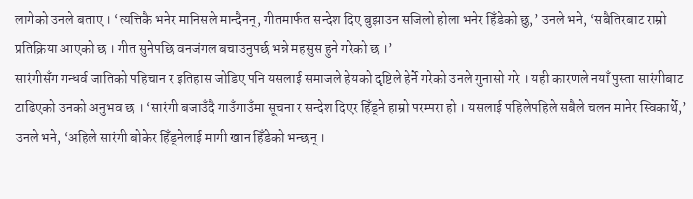लागेको उनले बताए । ‘त्यत्तिकै भनेर मानिसले मान्दैनन्, गीतमार्फत सन्देश दिए बुझाउन सजिलो होला भनेर हिँडेको छु,’ उनले भने, ‘सबैतिरबाट राम्रो प्रतिक्रिया आएको छ । गीत सुनेपछि वनजंगल बचाउनुपर्छ भन्ने महसुस हुने गरेको छ ।’
सारंगीसँग गन्धर्व जातिको पहिचान र इतिहास जोडिए पनि यसलाई समाजले हेयको दृष्टिले हेर्ने गरेको उनले गुनासो गरे । यही कारणले नयाँ पुस्ता सारंगीबाट टाढिएको उनको अनुभव छ । ‘सारंगी बजाउँदै गाउँगाउँमा सूचना र सन्देश दिएर हिँड्ने हाम्रो परम्परा हो । यसलाई पहिलेपहिले सबैले चलन मानेर स्विकार्थे,’ उनले भने, ‘अहिले सारंगी बोकेर हिँड्नेलाई मागी खान हिँडेको भन्छन् ।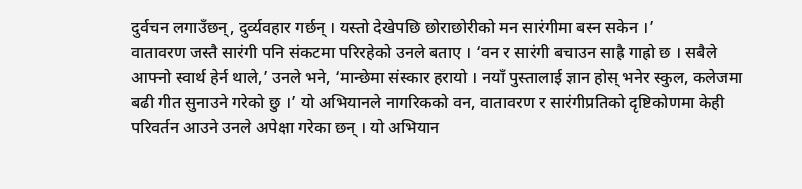दुर्वचन लगाउँछन्, दुर्व्यवहार गर्छन् । यस्तो देखेपछि छोराछोरीको मन सारंगीमा बस्न सकेन ।’
वातावरण जस्तै सारंगी पनि संकटमा परिरहेको उनले बताए । ‘वन र सारंगी बचाउन साह्रै गाह्रो छ । सबैले आफ्नो स्वार्थ हेर्न थाले,’ उनले भने, ‘मान्छेमा संस्कार हरायो । नयाँ पुस्तालाई ज्ञान होस् भनेर स्कुल, कलेजमा बढी गीत सुनाउने गरेको छु ।’ यो अभियानले नागरिकको वन, वातावरण र सारंगीप्रतिको दृष्टिकोणमा केही परिवर्तन आउने उनले अपेक्षा गरेका छन् । यो अभियान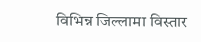विभिन्न जिल्लामा विस्तार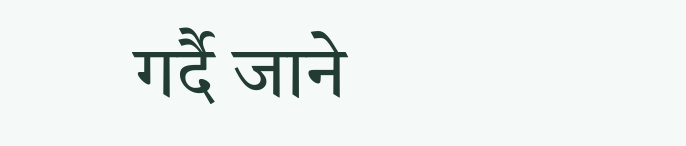गर्दै जाने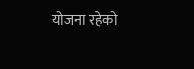योजना रहेको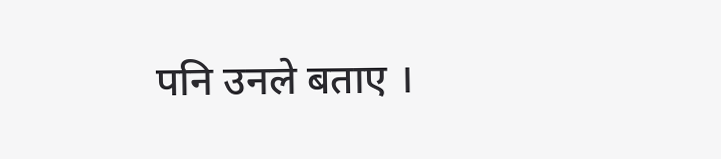पनि उनले बताए ।